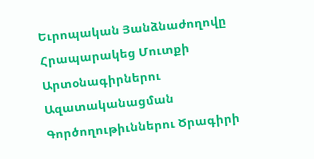Եւրոպական Յանձնաժողովը Հրապարակեց Մուտքի Արտօնագիրներու Ազատականացման Գործողութիւններու Ծրագիրի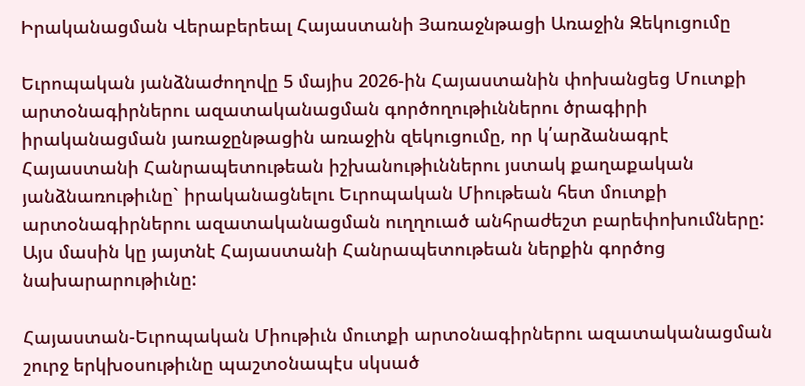Իրականացման Վերաբերեալ Հայաստանի Յառաջնթացի Առաջին Զեկուցումը

Եւրոպական յանձնաժողովը 5 մայիս 2026-ին Հայաստանին փոխանցեց Մուտքի արտօնագիրներու ազատականացման գործողութիւններու ծրագիրի իրականացման յառաջընթացին առաջին զեկուցումը, որ կ՛արձանագրէ Հայաստանի Հանրապետութեան իշխանութիւններու յստակ քաղաքական յանձնառութիւնը` իրականացնելու Եւրոպական Միութեան հետ մուտքի արտօնագիրներու ազատականացման ուղղուած անհրաժեշտ բարեփոխումները: Այս մասին կը յայտնէ Հայաստանի Հանրապետութեան ներքին գործոց նախարարութիւնը:

Հայաստան-Եւրոպական Միութիւն մուտքի արտօնագիրներու ազատականացման շուրջ երկխօսութիւնը պաշտօնապէս սկսած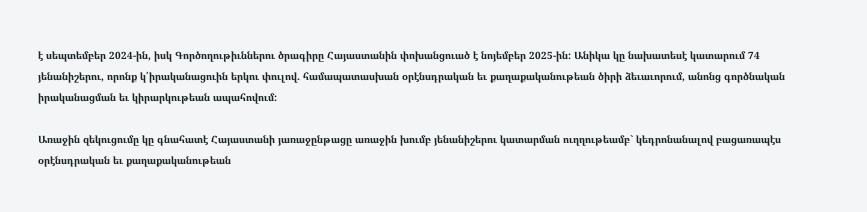է սեպտեմբեր 2024-ին, իսկ Գործողութիւններու ծրագիրը Հայաստանին փոխանցուած է նոյեմբեր 2025-ին: Անիկա կը նախատեսէ կատարում 74 յենանիշերու, որոնք կ՛իրականացուին երկու փուլով. համապատասխան օրէնսդրական եւ քաղաքականութեան ծիրի ձեւաւորում, անոնց գործնական իրականացման եւ կիրարկութեան ապահովում:

Առաջին զեկուցումը կը գնահատէ Հայաստանի յառաջընթացը առաջին խումբ յենանիշերու կատարման ուղղութեամբ` կեդրոնանալով բացառապէս օրէնսդրական եւ քաղաքականութեան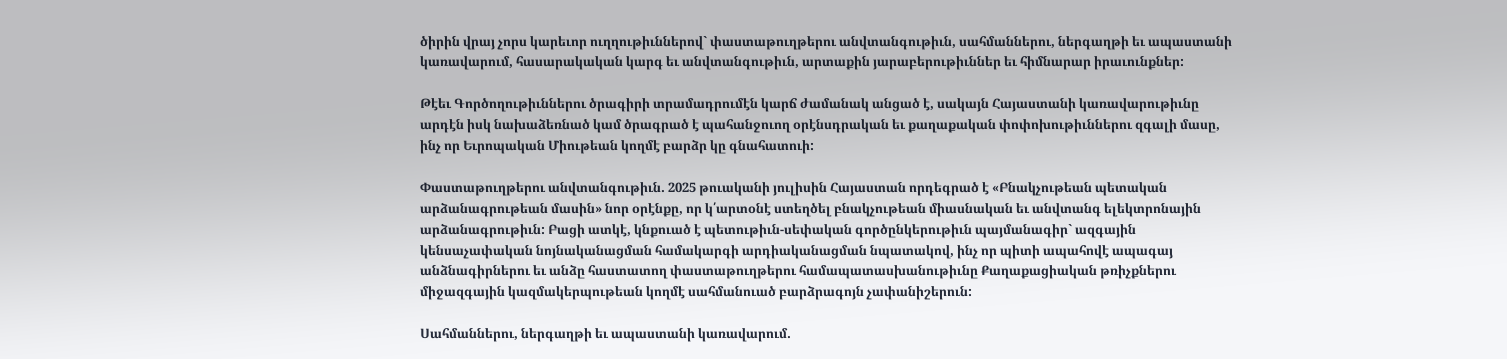ծիրին վրայ չորս կարեւոր ուղղութիւններով` փաստաթուղթերու անվտանգութիւն, սահմաններու, ներգաղթի եւ ապաստանի կառավարում, հասարակական կարգ եւ անվտանգութիւն, արտաքին յարաբերութիւններ եւ հիմնարար իրաւունքներ:

Թէեւ Գործողութիւններու ծրագիրի տրամադրումէն կարճ ժամանակ անցած է, սակայն Հայաստանի կառավարութիւնը արդէն իսկ նախաձեռնած կամ ծրագրած է պահանջուող օրէնսդրական եւ քաղաքական փոփոխութիւններու զգալի մասը, ինչ որ Եւրոպական Միութեան կողմէ բարձր կը գնահատուի:

Փաստաթուղթերու անվտանգութիւն. 2025 թուականի յուլիսին Հայաստան որդեգրած է «Բնակչութեան պետական արձանագրութեան մասին» նոր օրէնքը, որ կ՛արտօնէ ստեղծել բնակչութեան միասնական եւ անվտանգ ելեկտրոնային արձանագրութիւն: Բացի ատկէ, կնքուած է պետութիւն-սեփական գործընկերութիւն պայմանագիր` ազգային կենսաչափական նոյնականացման համակարգի արդիականացման նպատակով, ինչ որ պիտի ապահովէ ապագայ անձնագիրներու եւ անձը հաստատող փաստաթուղթերու համապատասխանութիւնը Քաղաքացիական թռիչքներու միջազգային կազմակերպութեան կողմէ սահմանուած բարձրագոյն չափանիշերուն:

Սահմաններու, ներգաղթի եւ ապաստանի կառավարում.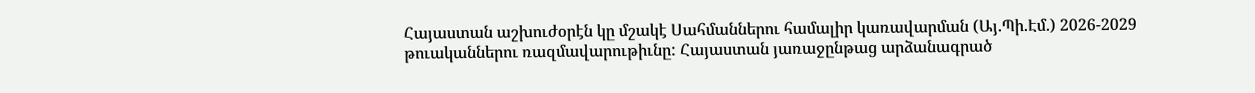Հայաստան աշխուժօրէն կը մշակէ Սահմաններու համալիր կառավարման (Այ.Պի.Էմ.) 2026-2029 թուականներու ռազմավարութիւնը: Հայաստան յառաջընթաց արձանագրած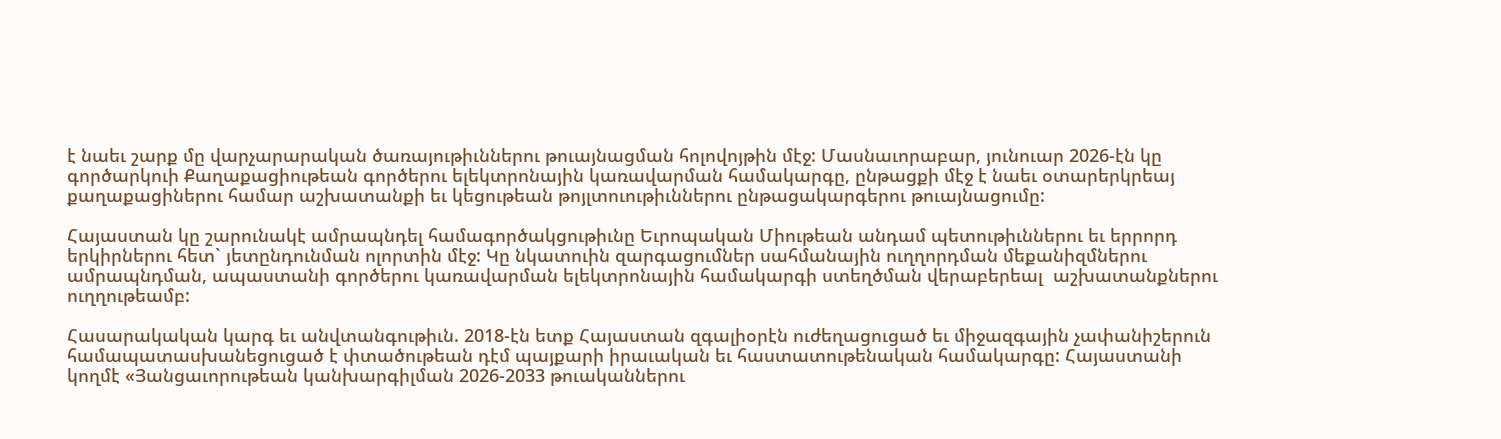է նաեւ շարք մը վարչարարական ծառայութիւններու թուայնացման հոլովոյթին մէջ: Մասնաւորաբար, յունուար 2026-էն կը գործարկուի Քաղաքացիութեան գործերու ելեկտրոնային կառավարման համակարգը, ընթացքի մէջ է նաեւ օտարերկրեայ քաղաքացիներու համար աշխատանքի եւ կեցութեան թոյլտուութիւններու ընթացակարգերու թուայնացումը:

Հայաստան կը շարունակէ ամրապնդել համագործակցութիւնը Եւրոպական Միութեան անդամ պետութիւններու եւ երրորդ երկիրներու հետ` յետընդունման ոլորտին մէջ: Կը նկատուին զարգացումներ սահմանային ուղղորդման մեքանիզմներու ամրապնդման, ապաստանի գործերու կառավարման ելեկտրոնային համակարգի ստեղծման վերաբերեալ  աշխատանքներու ուղղութեամբ:

Հասարակական կարգ եւ անվտանգութիւն. 2018-էն ետք Հայաստան զգալիօրէն ուժեղացուցած եւ միջազգային չափանիշերուն համապատասխանեցուցած է փտածութեան դէմ պայքարի իրաւական եւ հաստատութենական համակարգը: Հայաստանի կողմէ «Յանցաւորութեան կանխարգիլման 2026-2033 թուականներու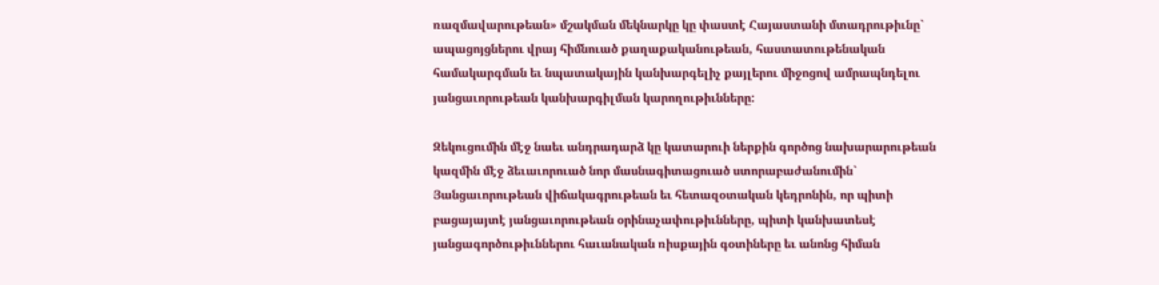ռազմավարութեան» մշակման մեկնարկը կը փաստէ Հայաստանի մտադրութիւնը` ապացոյցներու վրայ հիմնուած քաղաքականութեան, հաստատութենական համակարգման եւ նպատակային կանխարգելիչ քայլերու միջոցով ամրապնդելու յանցաւորութեան կանխարգիլման կարողութիւնները:

Զեկուցումին մէջ նաեւ անդրադարձ կը կատարուի ներքին գործոց նախարարութեան կազմին մէջ ձեւաւորուած նոր մասնագիտացուած ստորաբաժանումին` Յանցաւորութեան վիճակագրութեան եւ հետազօտական կեդրոնին, որ պիտի բացայայտէ յանցաւորութեան օրինաչափութիւնները, պիտի կանխատեսէ յանցագործութիւններու հաւանական ռիսքային գօտիները եւ անոնց հիման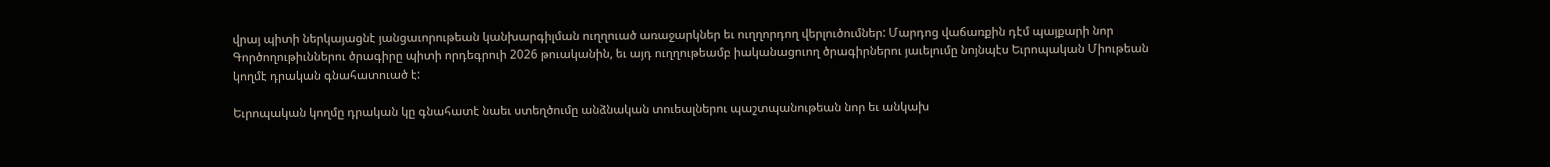վրայ պիտի ներկայացնէ յանցաւորութեան կանխարգիլման ուղղուած առաջարկներ եւ ուղղորդող վերլուծումներ: Մարդոց վաճառքին դէմ պայքարի նոր Գործողութիւններու ծրագիրը պիտի որդեգրուի 2026 թուականին, եւ այդ ուղղութեամբ իականացուող ծրագիրներու յաւելումը նոյնպէս Եւրոպական Միութեան կողմէ դրական գնահատուած է:

Եւրոպական կողմը դրական կը գնահատէ նաեւ ստեղծումը անձնական տուեալներու պաշտպանութեան նոր եւ անկախ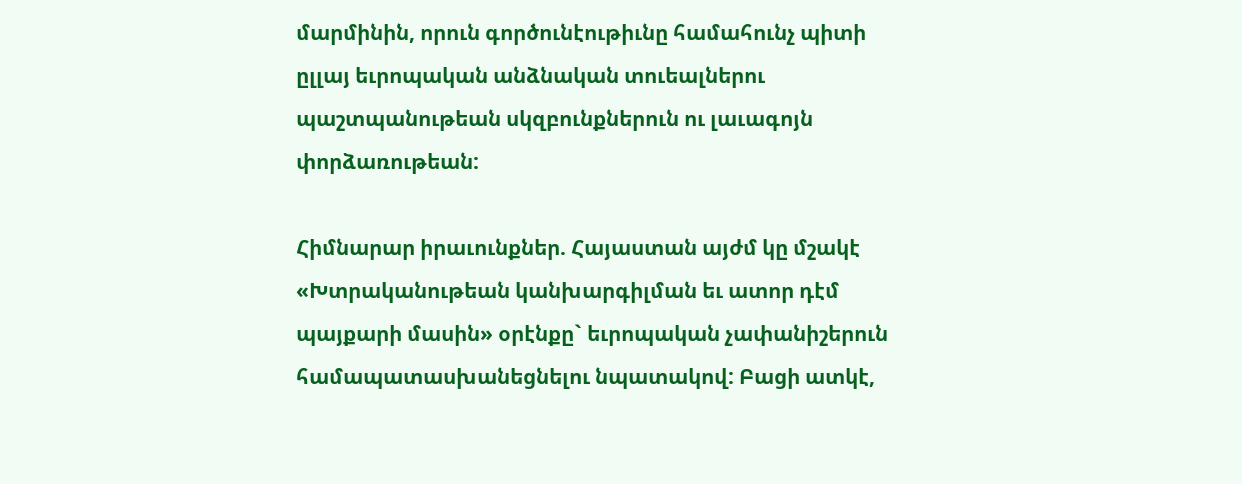մարմինին, որուն գործունէութիւնը համահունչ պիտի ըլլայ եւրոպական անձնական տուեալներու պաշտպանութեան սկզբունքներուն ու լաւագոյն փորձառութեան:

Հիմնարար իրաւունքներ. Հայաստան այժմ կը մշակէ «Խտրականութեան կանխարգիլման եւ ատոր դէմ պայքարի մասին» օրէնքը` եւրոպական չափանիշերուն համապատասխանեցնելու նպատակով: Բացի ատկէ,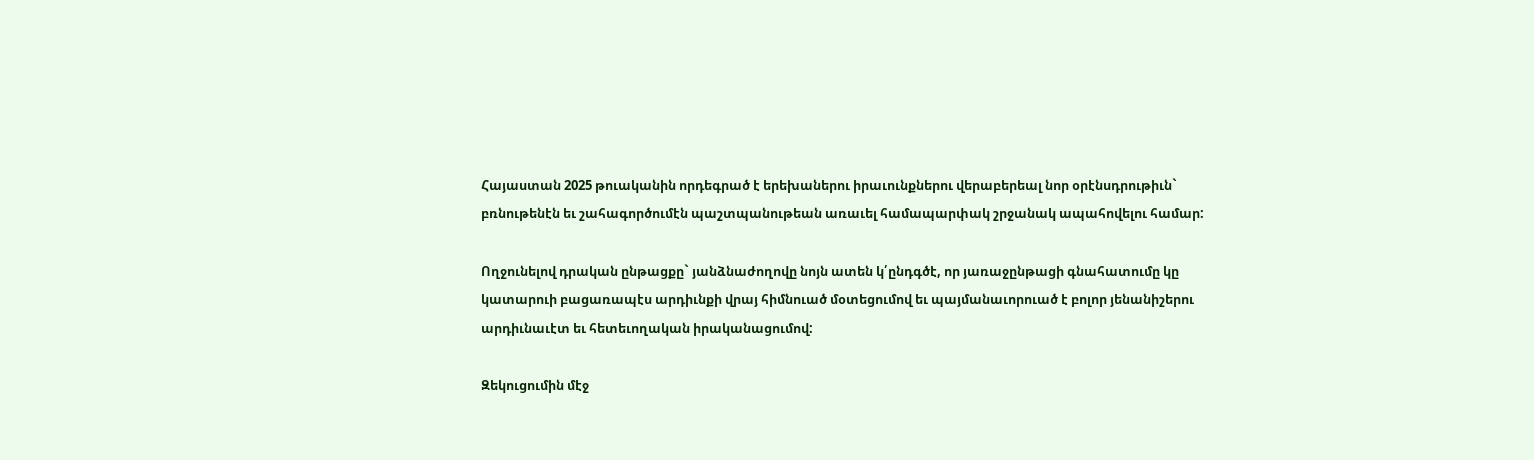Հայաստան 2025 թուականին որդեգրած է երեխաներու իրաւունքներու վերաբերեալ նոր օրէնսդրութիւն` բռնութենէն եւ շահագործումէն պաշտպանութեան առաւել համապարփակ շրջանակ ապահովելու համար:

Ողջունելով դրական ընթացքը` յանձնաժողովը նոյն ատեն կ՛ընդգծէ, որ յառաջընթացի գնահատումը կը կատարուի բացառապէս արդիւնքի վրայ հիմնուած մօտեցումով եւ պայմանաւորուած է բոլոր յենանիշերու արդիւնաւէտ եւ հետեւողական իրականացումով:

Զեկուցումին մէջ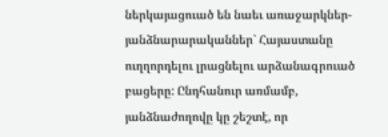ներկայացուած են նաեւ առաջարկներ-յանձնարարականներ` Հայաստանը ուղղորդելու լրացնելու արձանագրուած բացերը: Ընդհանուր առմամբ, յանձնաժողովը կը շեշտէ, որ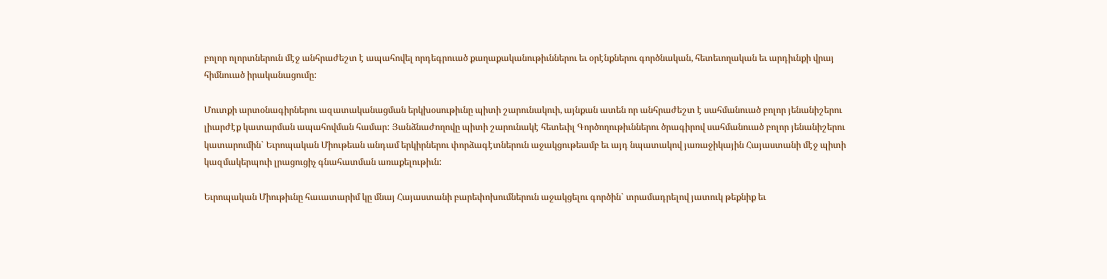բոլոր ոլորտներուն մէջ անհրաժեշտ է ապահովել որդեգրուած քաղաքականութիւններու եւ օրէնքներու գործնական, հետեւողական եւ արդիւնքի վրայ հիմնուած իրականացումը:

Մուտքի արտօնագիրներու ազատականացման երկխօսութիւնը պիտի շարունակուի, այնքան ատեն որ անհրաժեշտ է սահմանուած բոլոր յենանիշերու լիարժէք կատարման ապահովման համար: Յանձնաժողովը պիտի շարունակէ հետեւիլ Գործողութիւններու ծրագիրով սահմանուած բոլոր յենանիշերու կատարումին` Եւրոպական Միութեան անդամ երկիրներու փորձագէտներուն աջակցութեամբ եւ այդ նպատակով յառաջիկային Հայաստանի մէջ պիտի կազմակերպուի լրացուցիչ գնահատման առաքելութիւն:

Եւրոպական Միութիւնը հաւատարիմ կը մնայ Հայաստանի բարեփոխումներուն աջակցելու գործին` տրամադրելով յատուկ թեքնիք եւ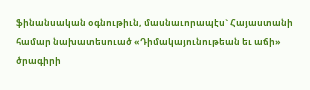ֆինանսական օգնութիւն, մասնաւորապէս` Հայաստանի համար նախատեսուած «Դիմակայունութեան եւ աճի» ծրագիրի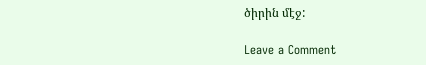ծիրին մէջ:

Leave a Comment